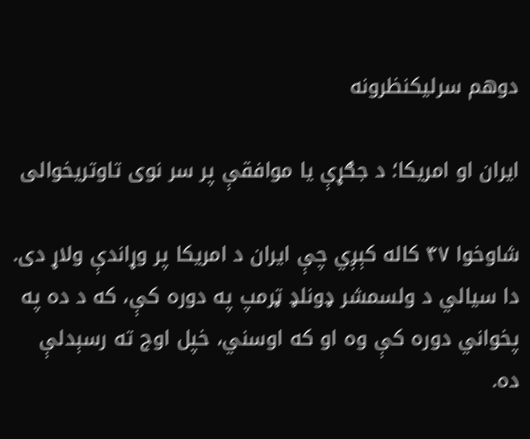دوهم سرلیکنظرونه

ایران او امریکا؛ د جګړې یا موافقې پر سر نوی تاوتریخوالی

شاوخوا ۴۷ کاله کېږي چې ایران د امریکا پر وړاندې ولاړ دی. دا سیالي د ولسمشر ډونلډ ټرمپ په دوره کې، که د ده په پخواني دوره کې وه او که اوسني، خپل اوج ته رسېدلې ده.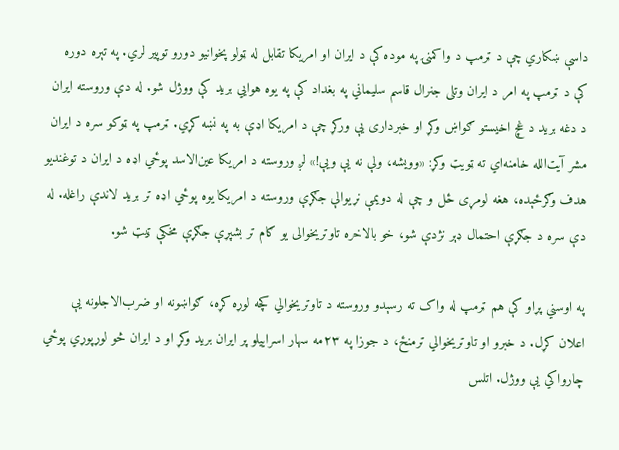داسې ښکاري چې د ټرمپ د واکمنۍ په موده کې د ایران او امریکا تقابل له ټولو پخوانیو دورو توپیر لري. په تېره دوره کې د ټرمپ په امر د ایران وتلی جنرال قاسم سلیماني په بغداد کې په یوه هوايي برید کې ووژل شو. له دې وروسته ایران د دغه برید د غچ اخیستو ګواښ وکړ او خبرداری یې ورکړ چې د امریکا اډې به په نښه کړي. ټرمپ په ټوکو سره د ایران مشر آیت‌الله خامنه‌اي ته ټویټ وکړ: «وویشه، ولې نه یې ویې!» لږ وروسته د امریکا عین‌الاسد پوځي اډه د ایران د توغندیو هدف وګرځېده، هغه لومړی ځل و چې له دویمې نړیوالې جګړې وروسته د امریکا یوه پوځي اډه تر برید لاندې راغله. له دې سره د جګړې احتمال ډېر نژدې شو، خو بالاخره تاوتریخوالی یو ګام تر بشپړې جګړې مخکې ټيټ شو.

په اوسني پړاو کې هم ټرمپ له واک ته رسېدو وروسته د تاوتریخوالي کچه لوړه کړه، ګواښونه او ضرب‌الاجلونه یې اعلان کړل. د خبرو او تاوتریخوالي ترمنځ، د جوزا په ۲۳مه سهار اسراییلو پر ایران برید وکړ او د ایران څو لوړپوړي پوځي چارواکي یې ووژل. اتلس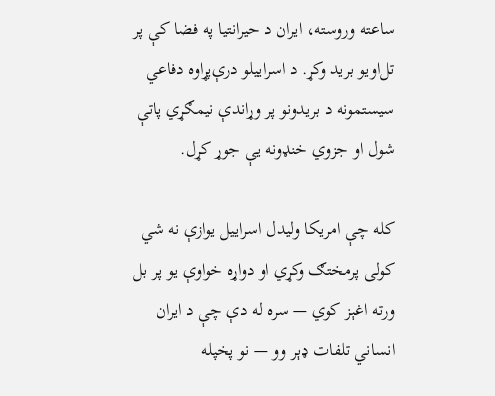ساعته وروسته، ایران د حیرانتیا په فضا کې پر تل‌اویو برید وکړ. د اسراییلو درې‌پړاوه دفاعي سیستمونه د بریدونو پر وړاندې نیمګړي پاتې شول او جزوي خنډونه یې جوړ کړل.

کله چې امریکا ولیدل اسراییل یوازې نه شي کولی پرمختګ وکړي او دواړه خواوې یو پر بل ورته اغېز کوي — سره له دې چې د ایران انساني تلفات ډېر وو — نو پخپله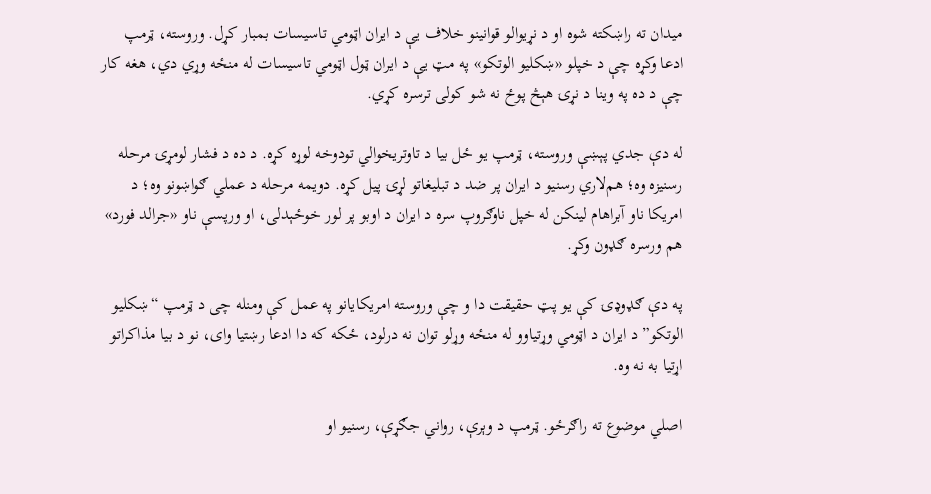میدان ته راښکته شوه او د نړیوالو قوانینو خلاف یې د ایران اټومي تاسیسات بمبار کړل. وروسته، ټرمپ ادعا وکړه چې د خپلو «ښکلیو الوتکو» په مټ یې د ایران ټول اټومي تاسیسات له منځه وړي دي، هغه کار چې د ده په وینا د نړۍ هېڅ پوځ نه شو کولی ترسره کړي.

له دې جدي پېښې وروسته، ټرمپ یو ځل بیا د تاوتریخوالي تودوخه لوړه کړه. د ده د فشار لومړۍ مرحله رسنیزه وه؛ هم‌لاري رسنیو د ایران پر ضد د تبلیغاتو لړۍ پیل کړه. دویمه مرحله د عملي ګواښونو وه؛ د امریکا ناو آبراهام لینکن له خپل ناو‌ګروپ سره د ایران د اوبو پر لور خوځېدلی، او ورپسې ناو «جرالد فورد» هم ورسره ګډون وکړ.

په دې ګډوډۍ کې یو پټ حقیقت دا و چې وروسته امریکایانو په عمل کې ومنله چی د ټرمپ “ښکلیو الوتکو” د ایران د اټومي وړتیاوو له منځه وړلو توان نه درلود، ځکه که دا ادعا رښتیا وای، نو د بیا مذاکراتو اړتیا به نه وه.

اصلي موضوع ته راګرځو. ټرمپ د وېرې، رواني جګړې، رسنیو او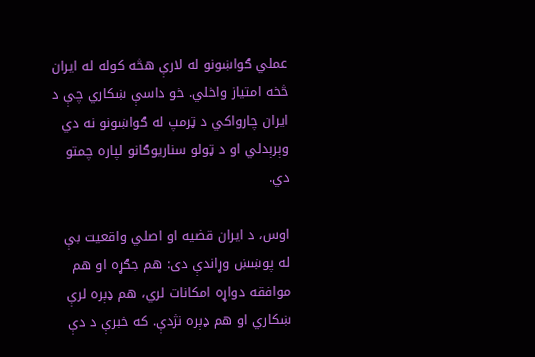عملي ګواښونو له لارې هڅه کوله له ایران څخه امتیاز واخلي. خو داسې ښکاري چې د ایران چارواکي د ټرمپ له ګواښونو نه دي وېرېدلي او د ټولو سناریوګانو لپاره چمتو دي.

اوس، د ایران قضیه او اصلي واقعیت بې له پوښښ وړاندې دی: هم جګړه او هم موافقه دواړه امکانات لري، هم ډېره لرې ښکاري او هم ډېره نژدې. که خبرې د دې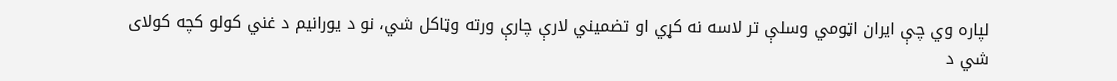لپاره وي چې ایران اټومي وسلې تر لاسه نه کړي او تضمیني لارې چارې ورته وټاکل شي، نو د یورانیم د غني کولو کچه کولای شي د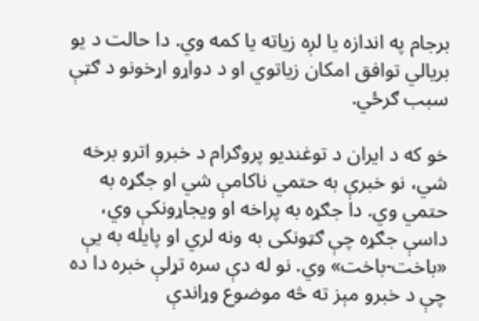برجام په اندازه یا لږه زیاته یا کمه وي. دا حالت د یو بریالي توافق امکان زیاتوي او د دواړو اړخونو د ګټې سبب ګرځي.

خو که د ایران د توغندیو پروګرام د خبرو اترو برخه شي، نو خبرې به حتمي ناکامې شي او جګړه به حتمي وي. دا جګړه به پراخه او ویجاړونکې وي، داسې جګړه چې ګټونکی به ونه لري او پایله به یې «باخت-باخت» وي. نو له دې سره تړلې خبره دا ده چې د خبرو مېز ته څه موضوع وړاندې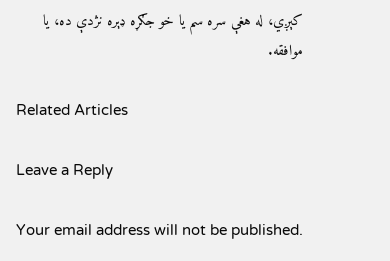کېږي، له هغې سره سم یا خو جګړه ډېره نژدې ده، یا موافقه.

Related Articles

Leave a Reply

Your email address will not be published.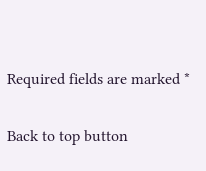Required fields are marked *

Back to top button